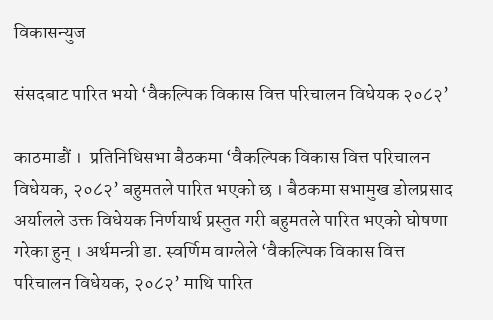विकासन्युज

संसदबाट पारित भयो ‘वैकल्पिक विकास वित्त परिचालन विधेयक २०८२’

काठमाडौं ।  प्रतिनिधिसभा बैठकमा ‘वैकल्पिक विकास वित्त परिचालन विधेयक, २०८२’ बहुमतले पारित भएको छ । बैठकमा सभामुख डोलप्रसाद अर्यालले उक्त विधेयक निर्णयार्थ प्रस्तुत गरी बहुमतले पारित भएको घोषणा गरेका हुन् । अर्थमन्त्री डा. स्वर्णिम वाग्लेले ‘वैकल्पिक विकास वित्त परिचालन विधेयक, २०८२’ माथि पारित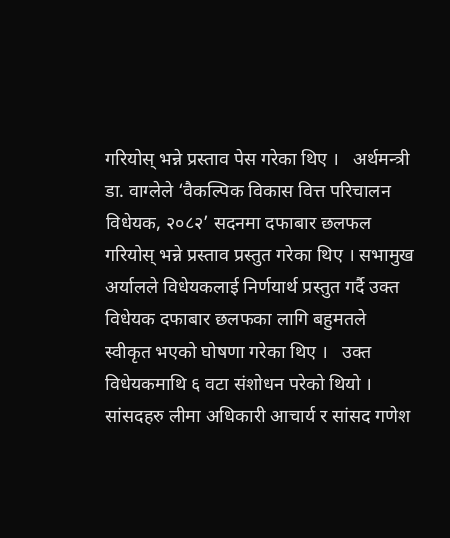गरियोस् भन्ने प्रस्ताव पेस गरेका थिए ।   अर्थमन्त्री डा. वाग्लेले ‘वैकल्पिक विकास वित्त परिचालन विधेयक, २०८२’ सदनमा दफाबार छलफल गरियोस् भन्ने प्रस्ताव प्रस्तुत गरेका थिए । सभामुख अर्यालले विधेयकलाई निर्णयार्थ प्रस्तुत गर्दै उक्त विधेयक दफाबार छलफका लागि बहुमतले स्वीकृत भएको घोषणा गरेका थिए ।   उक्त विधेयकमाथि ६ वटा संशोधन परेको थियो । सांसदहरु लीमा अधिकारी आचार्य र सांसद गणेश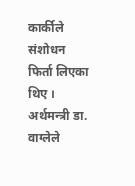कार्कीले संशोधन फिर्ता लिएका थिए । अर्थमन्त्री डा. वाग्लेले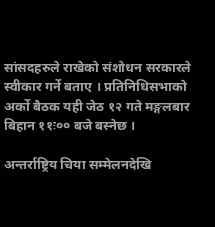सांसदहरुले राखेको संशोधन सरकारले स्वीकार गर्ने बताए । प्रतिनिधिसभाको अर्को बैठक यही जेठ १२ गते मङ्गलबार बिहान ११ः०० बजे बस्नेछ ।

अन्तर्राष्ट्रिय चिया सम्मेलनदेखि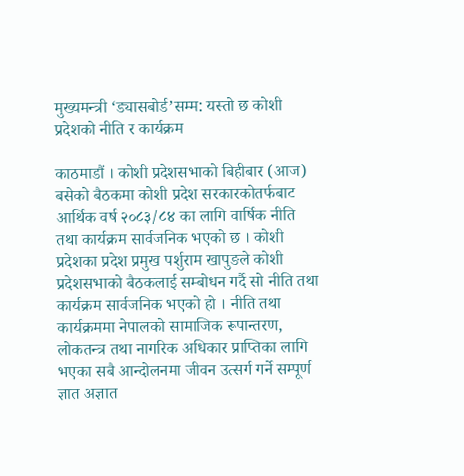मुख्यमन्त्री ‘ड्यासबोर्ड’सम्म: यस्तो छ कोशी प्रदेशको नीति र कार्यक्रम

काठमाडौं । कोशी प्रदेशसभाको बिहीबार (आज) बसेको बैठकमा कोशी प्रदेश सरकारकोतर्फबाट आर्थिक वर्ष २०८३/८४ का लागि वार्षिक नीति तथा कार्यक्रम सार्वजनिक भएको छ । कोशी प्रदेशका प्रदेश प्रमुख पर्शुराम खापुङले कोशी प्रदेशसभाको बैठकलाई सम्बोधन गर्दै सो नीति तथा कार्यक्रम सार्वजनिक भएको हो । नीति तथा कार्यक्रममा नेपालको सामाजिक रूपान्तरण, लोकतन्त्र तथा नागरिक अधिकार प्राप्तिका लागि भएका सबै आन्दोलनमा जीवन उत्सर्ग गर्ने सम्पूर्ण ज्ञात अज्ञात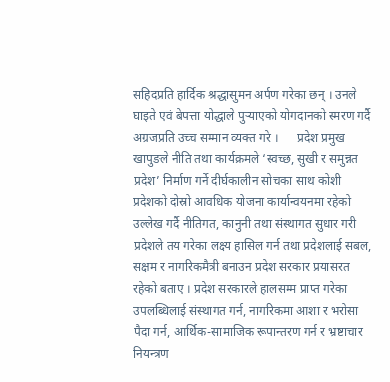सहिदप्रति हार्दिक श्रद्धासुमन अर्पण गरेका छन् । उनले  घाइते एवं बेपत्ता योद्धाले पुर्‍याएको योगदानको स्मरण गर्दै अग्रजप्रति उच्च सम्मान व्यक्त गरे ।      प्रदेश प्रमुख खापुङले नीति तथा कार्यक्रमले ‘स्वच्छ, सुखी र समुन्नत प्रदेश’ निर्माण गर्ने दीर्घकालीन सोचका साथ कोशी प्रदेशको दोस्रो आवधिक योजना कार्यान्वयनमा रहेको उल्लेख गर्दै नीतिगत, कानुनी तथा संस्थागत सुधार गरी प्रदेशले तय गरेका लक्ष्य हासिल गर्न तथा प्रदेशलाई सबल, सक्षम र नागरिकमैत्री बनाउन प्रदेश सरकार प्रयासरत रहेको बताए । प्रदेश सरकारले हालसम्म प्राप्त गरेका उपलब्धिलाई संस्थागत गर्न, नागरिकमा आशा र भरोसा पैदा गर्न, आर्थिक-सामाजिक रूपान्तरण गर्न र भ्रष्टाचार नियन्त्रण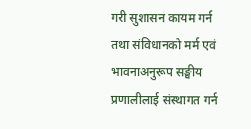गरी सुशासन कायम गर्न तथा संविधानको मर्म एवं भावनाअनुरूप सङ्घीय प्रणालीलाई संस्थागत गर्न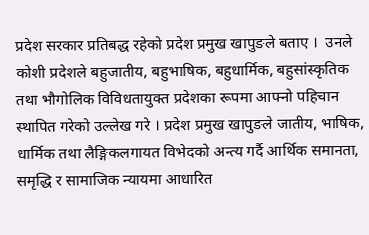प्रदेश सरकार प्रतिबद्ध रहेको प्रदेश प्रमुख खापुङले बताए ।  उनले कोशी प्रदेशले बहुजातीय, बहुभाषिक, बहुधार्मिक, बहुसांस्कृतिक तथा भौगोलिक विविधतायुक्त प्रदेशका रूपमा आफ्नो पहिचान स्थापित गरेको उल्लेख गरे । प्रदेश प्रमुख खापुङले जातीय, भाषिक, धार्मिक तथा लैङ्गिकलगायत विभेदको अन्त्य गर्दै आर्थिक समानता, समृद्धि र सामाजिक न्यायमा आधारित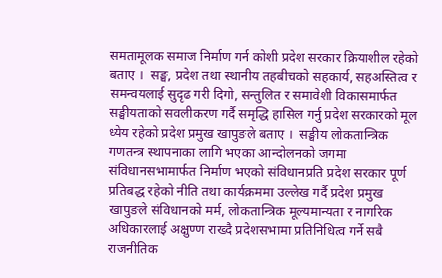समतामूलक समाज निर्माण गर्न कोशी प्रदेश सरकार क्रियाशील रहेको बताए ।  सङ्घ, प्रदेश तथा स्थानीय तहबीचको सहकार्य, सहअस्तित्व र समन्वयलाई सुदृढ गरी दिगो, सन्तुलित र समावेशी विकासमार्फत सङ्घीयताको सवलीकरण गर्दै समृद्धि हासिल गर्नु प्रदेश सरकारको मूल ध्येय रहेको प्रदेश प्रमुख खापुङले बताए ।  सङ्घीय लोकतान्त्रिक गणतन्त्र स्थापनाका लागि भएका आन्दोलनको जगमा संविधानसभामार्फत निर्माण भएको संविधानप्रति प्रदेश सरकार पूर्ण प्रतिबद्ध रहेको नीति तथा कार्यक्रममा उल्लेख गर्दै प्रदेश प्रमुख खापुङले संविधानको मर्म, लोकतान्त्रिक मूल्यमान्यता र नागरिक अधिकारलाई अक्षुण्ण राख्दै प्रदेशसभामा प्रतिनिधित्व गर्ने सबै राजनीतिक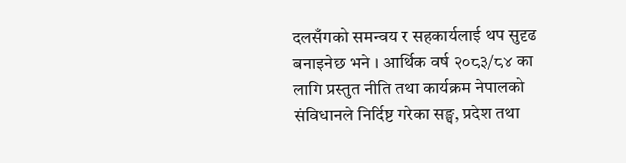दलसँगको समन्वय र सहकार्यलाई थप सुदृढ बनाइनेछ भने । आर्थिक वर्ष २०८३/८४ का लागि प्रस्तुत नीति तथा कार्यक्रम नेपालको संविधानले निर्दिष्ट गरेका सङ्घ, प्रदेश तथा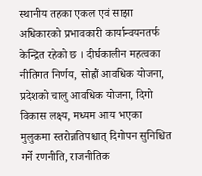स्थानीय तहका एकल एवं साझा अधिकारको प्रभावकारी कार्यान्वयनतर्फ केन्द्रित रहेको छ । दीर्घकालीन महत्वका नीतिगत निर्णय, सोह्रौं आवधिक योजना, प्रदेशको चालु आवधिक योजना, दिगो विकास लक्ष्य, मध्यम आय भएका मुलुकमा स्तरोन्नतिपश्चात् दिगोपन सुनिश्चित गर्ने रणनीति, राजनीतिक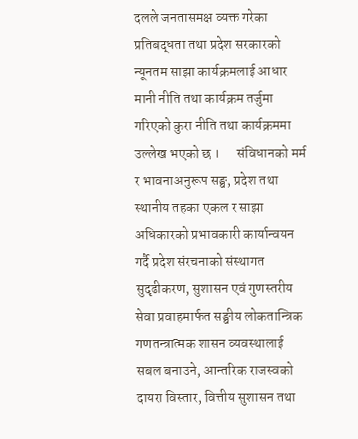दलले जनतासमक्ष व्यक्त गरेका प्रतिबद्धता तथा प्रदेश सरकारको न्यूनतम साझा कार्यक्रमलाई आधार मानी नीति तथा कार्यक्रम तर्जुमा गरिएको कुरा नीति तथा कार्यक्रममा उल्लेख भएको छ ।      संविधानको मर्म र भावनाअनुरूप सङ्घ, प्रदेश तथा स्थानीय तहका एकल र साझा अधिकारको प्रभावकारी कार्यान्वयन गर्दै प्रदेश संरचनाको संस्थागत सुदृढीकरण, सुशासन एवं गुणस्तरीय सेवा प्रवाहमार्फत सङ्घीय लोकतान्त्रिक गणतन्त्रात्मक शासन व्यवस्थालाई सबल बनाउने, आन्तरिक राजस्वको दायरा विस्तार, वित्तीय सुशासन तथा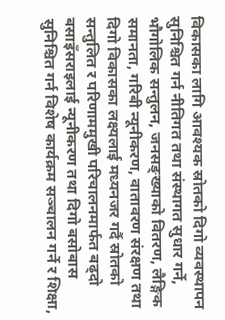विकासका लागि आवश्यक स्रोतको दिगो व्यवस्थापन सुनिश्चित गर्न नीतिगत तथा संस्थागत सुधार गर्ने, भौगोलिक सन्तुलन, जनसङ्ख्याको वितरण, लैङ्गिक समानता, गरिबी न्यूनीकरण, वातावरण संरक्षण तथा दिगो विकासका लक्ष्यलाई मध्यनजर गर्दै स्रोतको सन्तुलित र परिणाममुखी परिचालनमार्फत बढ्दो बसाइँसराइलाई न्यूनीकरण तथा दिगो बसोबास सुनिश्चित गर्न विशेष कार्यक्रम सञ्चालन गर्ने र शिक्षा,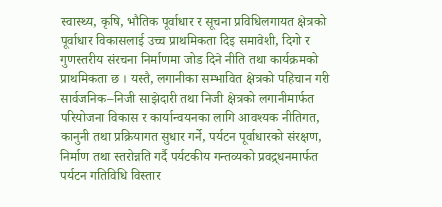स्वास्थ्य, कृषि, भौतिक पूर्वाधार र सूचना प्रविधिलगायत क्षेत्रको पूर्वाधार विकासलाई उच्च प्राथमिकता दिइ समावेशी, दिगो र गुणस्तरीय संरचना निर्माणमा जोड दिने नीति तथा कार्यक्रमको प्राथमिकता छ । यस्तै, लगानीका सम्भावित क्षेत्रको पहिचान गरी सार्वजनिक–निजी साझेदारी तथा निजी क्षेत्रको लगानीमार्फत परियोजना विकास र कार्यान्वयनका लागि आवश्यक नीतिगत, कानुनी तथा प्रक्रियागत सुधार गर्ने, पर्यटन पूर्वाधारको संरक्षण, निर्माण तथा स्तरोन्नति गर्दै पर्यटकीय गन्तव्यको प्रवद्र्धनमार्फत पर्यटन गतिविधि विस्तार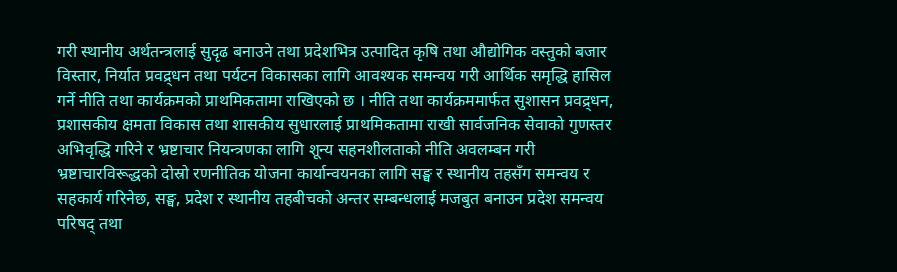गरी स्थानीय अर्थतन्त्रलाई सुदृढ बनाउने तथा प्रदेशभित्र उत्पादित कृषि तथा औद्योगिक वस्तुको बजार विस्तार, निर्यात प्रवद्र्धन तथा पर्यटन विकासका लागि आवश्यक समन्वय गरी आर्थिक समृद्धि हासिल गर्ने नीति तथा कार्यक्रमको प्राथमिकतामा राखिएको छ । नीति तथा कार्यक्रममार्फत सुशासन प्रवद्र्धन, प्रशासकीय क्षमता विकास तथा शासकीय सुधारलाई प्राथमिकतामा राखी सार्वजनिक सेवाको गुणस्तर अभिवृद्धि गरिने र भ्रष्टाचार नियन्त्रणका लागि शून्य सहनशीलताको नीति अवलम्बन गरी भ्रष्टाचारविरूद्धको दोस्रो रणनीतिक योजना कार्यान्वयनका लागि सङ्घ र स्थानीय तहसँग समन्वय र सहकार्य गरिनेछ, सङ्घ, प्रदेश र स्थानीय तहबीचको अन्तर सम्बन्धलाई मजबुत बनाउन प्रदेश समन्वय परिषद् तथा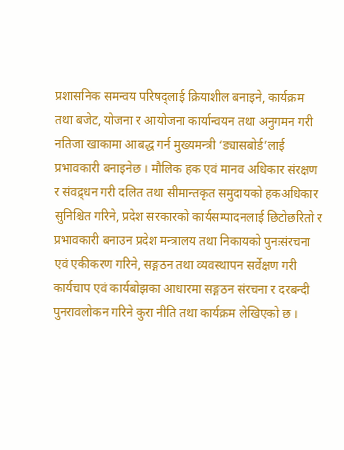प्रशासनिक समन्वय परिषद्लाई क्रियाशील बनाइने, कार्यक्रम तथा बजेट, योजना र आयोजना कार्यान्वयन तथा अनुगमन गरी नतिजा खाकामा आबद्ध गर्न मुख्यमन्त्री ‘ड्यासबोर्ड’लाई प्रभावकारी बनाइनेछ । मौलिक हक एवं मानव अधिकार संरक्षण र संवद्र्धन गरी दलित तथा सीमान्तकृत समुदायको हकअधिकार सुनिश्चित गरिने, प्रदेश सरकारको कार्यसम्पादनलाई छिटोछरितो र प्रभावकारी बनाउन प्रदेश मन्त्रालय तथा निकायको पुनःसंरचना एवं एकीकरण गरिने, सङ्गठन तथा व्यवस्थापन सर्वेक्षण गरी कार्यचाप एवं कार्यबोझका आधारमा सङ्गठन संरचना र दरबन्दी पुनरावलोकन गरिने कुरा नीति तथा कार्यक्रम लेखिएको छ ।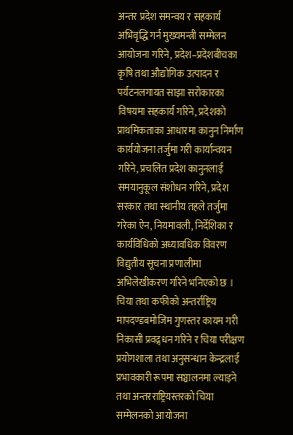अन्तर प्रदेश समन्वय र सहकार्य अभिवृद्धि गर्न मुख्यमन्त्री सम्मेलन आयोजना गरिने, प्रदेश–प्रदेशबीचका कृषि तथा औद्योगिक उत्पादन र पर्यटनलगायत साझा सरोकारका विषयमा सहकार्य गरिने, प्रदेशको प्राथमिकताका आधारमा कानुन निर्माण कार्ययोजना तर्जुमा गरी कार्यान्वयन गरिने, प्रचलित प्रदेश कानुनलाई समयानुकूल संशोधन गरिने, प्रदेश सरकार तथा स्थानीय तहले तर्जुमा गरेका ऐन, नियमावली, निर्देशिका र कार्यविधिको अध्यावधिक विवरण विद्युतीय सूचना प्रणालीमा अभिलेखीकरण गरिने भनिएको छ ।      चिया तथा कफीको अन्तर्राष्ट्रिय मापदण्डबमोजिम गुणस्तर कायम गरी निकासी प्रवद्र्धन गरिने र चिया परीक्षण प्रयोगशाला तथा अनुसन्धान केन्द्रलाई प्रभावकारी रूपमा सञ्चालनमा ल्याइने तथा अन्तरराष्ट्रियस्तरको चिया सम्मेलनको आयोजना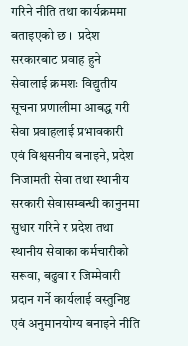गरिने नीति तथा कार्यक्रममा बताइएको छ ।  प्रदेश सरकारबाट प्रवाह हुने सेवालाई क्रमशः विद्युतीय सूचना प्रणालीमा आबद्ध गरी सेवा प्रवाहलाई प्रभावकारी एवं विश्वसनीय बनाइने, प्रदेश निजामती सेवा तथा स्थानीय सरकारी सेवासम्बन्धी कानुनमा सुधार गरिने र प्रदेश तथा स्थानीय सेवाका कर्मचारीको सरूवा, बढुवा र जिम्मेवारी प्रदान गर्ने कार्यलाई वस्तुनिष्ठ एवं अनुमानयोग्य बनाइने नीति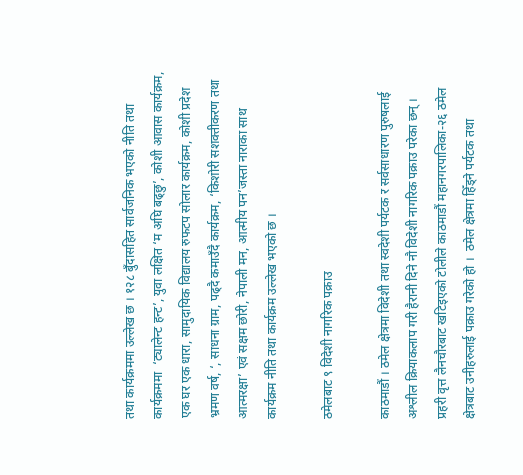तथा कार्यक्रममा उल्लेख छ । १२८ बुँदासहित सार्वजनिक भएको नीति तथा कार्यक्रममा  ‘ट्यालेन्ट हन्ट’, युवा लक्षित ‘म अघि बढ्छु’, कोशी आवास कार्यक्रम, एक घर एक धारा, सामुदायिक विद्यालय रुफटप सोलार कार्यक्रम, कोशी प्रदेश भ्रमण वर्ष, ‘, साधना ग्राम, पढ्दै कमाउँदै कार्यक्रम, ‘किशोरी सशक्तीकरण तथा आत्मरक्षा’ एवं सक्षम छोरी, नेपाली मन, आत्मीय पन’जस्ता नाराका साथ कार्यक्रम नीति तथा कार्यक्रम उल्लेख भएको छ ।

ठमेलबाट ९ विदेशी नागरिक पक्राउ

काठमाडौं । ठमेल क्षेत्रमा विदेशी तथा स्वदेशी पर्यटक र सर्वसाधारण पुरुषलाई अश्लील क्रियाकलाप गरी हैरानी दिने नौ विदेशी नागरिक पक्राउ परेका छन् ।  प्रहरी वृत्त लैनचौरबाट खटिइएको टोलीले काठमाडौं महानगरपालिका-२६ ठमेल क्षेत्रबाट उनीहरुलाई पक्राउ गरेको हो ।  ठमेल क्षेत्रमा हिँड्ने पर्यटक तथा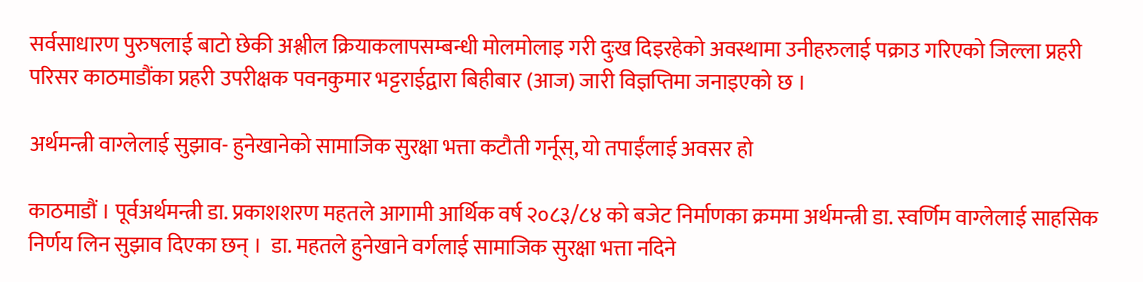सर्वसाधारण पुरुषलाई बाटो छेकी अश्लील क्रियाकलापसम्बन्धी मोलमोलाइ गरी दुःख दिइरहेको अवस्थामा उनीहरुलाई पक्राउ गरिएको जिल्ला प्रहरी परिसर काठमाडौंका प्रहरी उपरीक्षक पवनकुमार भट्टराईद्वारा बिहीबार (आज) जारी विज्ञप्तिमा जनाइएको छ ।

अर्थमन्त्री वाग्लेलाई सुझाव- हुनेखानेको सामाजिक सुरक्षा भत्ता कटौती गर्नूस्, यो तपाईंलाई अवसर हो

काठमाडौं । पूर्वअर्थमन्त्री डा. प्रकाशशरण महतले आगामी आर्थिक वर्ष २०८३/८४ को बजेट निर्माणका क्रममा अर्थमन्त्री डा. स्वर्णिम वाग्लेलाई साहसिक निर्णय लिन सुझाव दिएका छन् ।  डा. महतले हुनेखाने वर्गलाई सामाजिक सुरक्षा भत्ता नदिने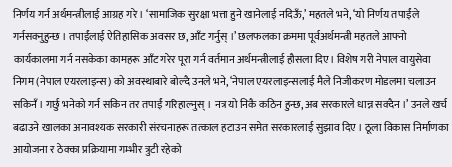निर्णय गर्न अर्थमन्त्रीलाई आग्रह गरे । ‘सामाजिक सुरक्षा भत्ता हुने खानेलाई नदिऊँ,’ महतले भने, ‘यो निर्णय तपाईंले गर्नसक्नुहुन्छ । तपाईंलाई ऐतिहासिक अवसर छ, आँट गर्नुस् ।’ छलफलका क्रममा पूर्वअर्थमन्त्री महतले आफ्नो कार्यकालमा गर्न नसकेका कामहरू आँट गरेर पूरा गर्न वर्तमान अर्थमन्त्रीलाई हौसला दिए। विशेष गरी नेपाल वायुसेवा निगम (नेपाल एयरलाइन्स) को अवस्थाबारे बोल्दै उनले भने, ‘नेपाल एयरलाइन्सलाई मैले निजीकरण मोडलमा चलाउन सकिनँ । गर्छु भनेको गर्न सकिन तर तपाईं गरिहाल्नुस् । नत्र यो निकै कठिन हुन्छ, अब सरकारले धान्न सक्दैन ।’ उनले खर्च बढाउने खालका अनावश्यक सरकारी संरचनाहरू तत्काल हटाउन समेत सरकारलाई सुझाव दिए । ठूला विकास निर्माणका आयोजना र ठेक्का प्रक्रियामा गम्भीर त्रुटी रहेको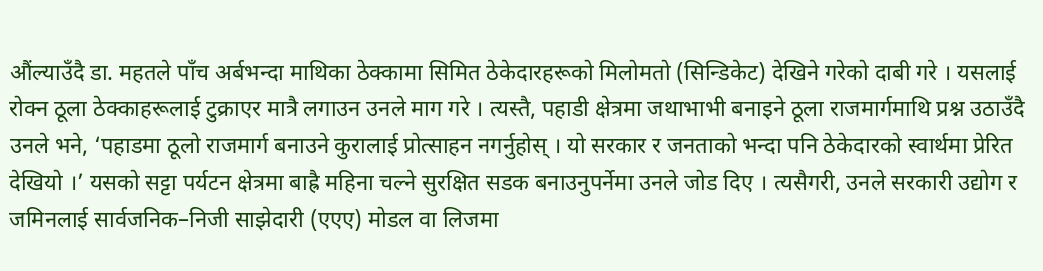औंल्याउँदै डा. महतले पाँच अर्बभन्दा माथिका ठेक्कामा सिमित ठेकेदारहरूको मिलोमतो (सिन्डिकेट) देखिने गरेको दाबी गरे । यसलाई रोक्न ठूला ठेक्काहरूलाई टुक्राएर मात्रै लगाउन उनले माग गरे । त्यस्तै, पहाडी क्षेत्रमा जथाभाभी बनाइने ठूला राजमार्गमाथि प्रश्न उठाउँदै उनले भने, ‘पहाडमा ठूलो राजमार्ग बनाउने कुरालाई प्रोत्साहन नगर्नुहोस् । यो सरकार र जनताको भन्दा पनि ठेकेदारको स्वार्थमा प्रेरित देखियो ।’ यसको सट्टा पर्यटन क्षेत्रमा बाह्रै महिना चल्ने सुरक्षित सडक बनाउनुपर्नेमा उनले जोड दिए । त्यसैगरी, उनले सरकारी उद्योग र जमिनलाई सार्वजनिक–निजी साझेदारी (एएए) मोडल वा लिजमा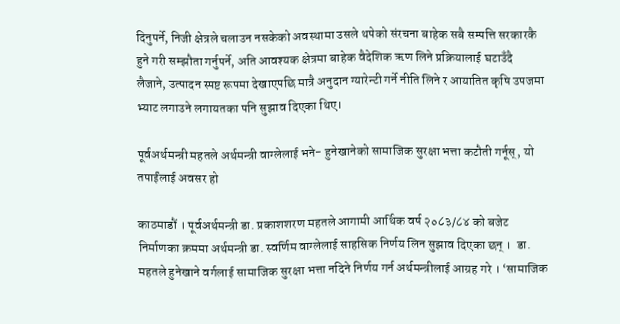दिनुपर्ने, निजी क्षेत्रले चलाउन नसकेको अवस्थामा उसले थपेको संरचना बाहेक सबै सम्पत्ति सरकारकै हुने गरी सम्झौता गर्नुपर्ने, अति आवश्यक क्षेत्रमा बाहेक वैदेशिक ऋण लिने प्रक्रियालाई घटाउँदै लैजाने, उत्पादन स्पष्ट रूपमा देखाएपछि मात्रै अनुदान ग्यारेन्टी गर्ने नीति लिने र आयातित कृषि उपजमा भ्याट लगाउने लगायतका पनि सुझाव दिएका थिए।

पूर्वअर्थमन्त्री महतले अर्थमन्त्री वाग्लेलाई भने- हुनेखानेको सामाजिक सुरक्षा भत्ता कटौती गर्नूस्, यो तपाईंलाई अवसर हो

काठमाडौं । पूर्वअर्थमन्त्री डा. प्रकाशशरण महतले आगामी आर्थिक वर्ष २०८३/८४ को बजेट निर्माणका क्रममा अर्थमन्त्री डा. स्वर्णिम वाग्लेलाई साहसिक निर्णय लिन सुझाव दिएका छन् ।  डा. महतले हुनेखाने वर्गलाई सामाजिक सुरक्षा भत्ता नदिने निर्णय गर्न अर्थमन्त्रीलाई आग्रह गरे । ‘सामाजिक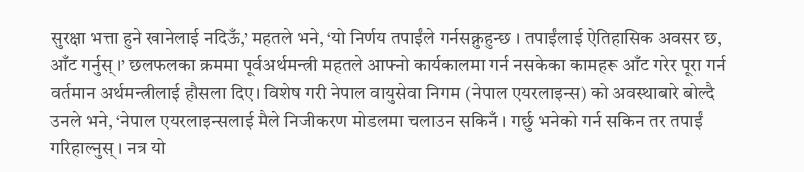सुरक्षा भत्ता हुने खानेलाई नदिऊँ,’ महतले भने, ‘यो निर्णय तपाईंले गर्नसक्नुहुन्छ । तपाईंलाई ऐतिहासिक अवसर छ, आँट गर्नुस् ।’ छलफलका क्रममा पूर्वअर्थमन्त्री महतले आफ्नो कार्यकालमा गर्न नसकेका कामहरू आँट गरेर पूरा गर्न वर्तमान अर्थमन्त्रीलाई हौसला दिए। विशेष गरी नेपाल वायुसेवा निगम (नेपाल एयरलाइन्स) को अवस्थाबारे बोल्दै उनले भने, ‘नेपाल एयरलाइन्सलाई मैले निजीकरण मोडलमा चलाउन सकिनँ । गर्छु भनेको गर्न सकिन तर तपाईं गरिहाल्नुस् । नत्र यो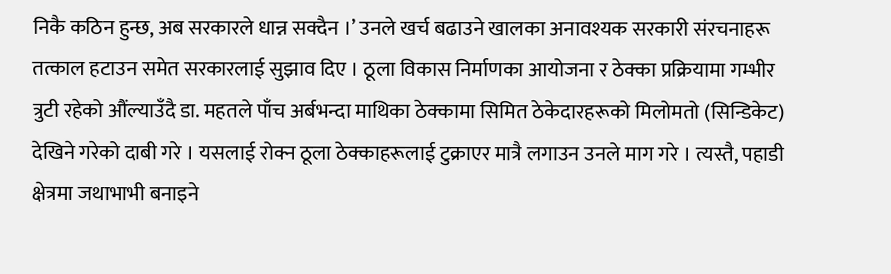निकै कठिन हुन्छ, अब सरकारले धान्न सक्दैन ।’ उनले खर्च बढाउने खालका अनावश्यक सरकारी संरचनाहरू तत्काल हटाउन समेत सरकारलाई सुझाव दिए । ठूला विकास निर्माणका आयोजना र ठेक्का प्रक्रियामा गम्भीर त्रुटी रहेको औंल्याउँदै डा. महतले पाँच अर्बभन्दा माथिका ठेक्कामा सिमित ठेकेदारहरूको मिलोमतो (सिन्डिकेट) देखिने गरेको दाबी गरे । यसलाई रोक्न ठूला ठेक्काहरूलाई टुक्राएर मात्रै लगाउन उनले माग गरे । त्यस्तै, पहाडी क्षेत्रमा जथाभाभी बनाइने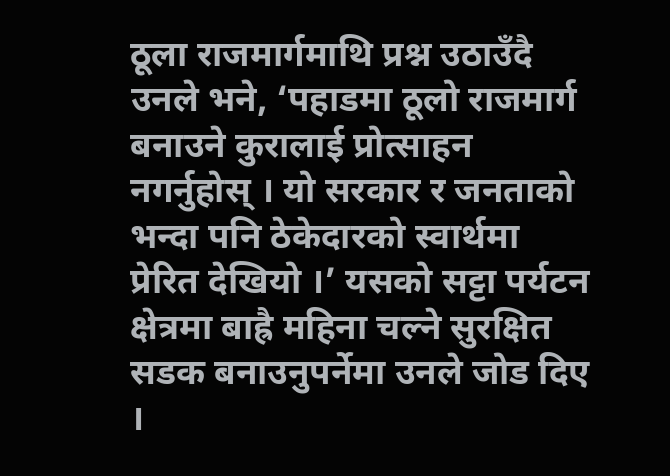ठूला राजमार्गमाथि प्रश्न उठाउँदै उनले भने, ‘पहाडमा ठूलो राजमार्ग बनाउने कुरालाई प्रोत्साहन नगर्नुहोस् । यो सरकार र जनताको भन्दा पनि ठेकेदारको स्वार्थमा प्रेरित देखियो ।’ यसको सट्टा पर्यटन क्षेत्रमा बाह्रै महिना चल्ने सुरक्षित सडक बनाउनुपर्नेमा उनले जोड दिए ।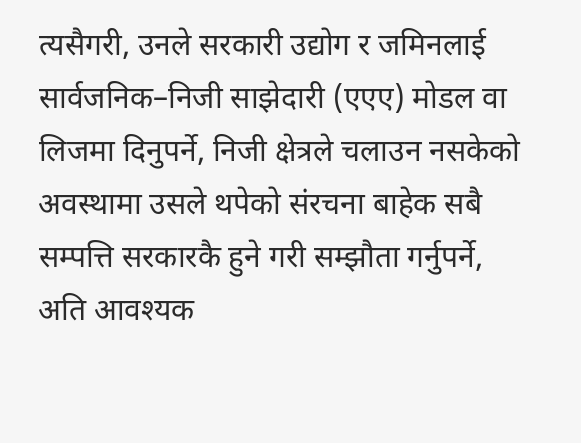त्यसैगरी, उनले सरकारी उद्योग र जमिनलाई सार्वजनिक–निजी साझेदारी (एएए) मोडल वा लिजमा दिनुपर्ने, निजी क्षेत्रले चलाउन नसकेको अवस्थामा उसले थपेको संरचना बाहेक सबै सम्पत्ति सरकारकै हुने गरी सम्झौता गर्नुपर्ने, अति आवश्यक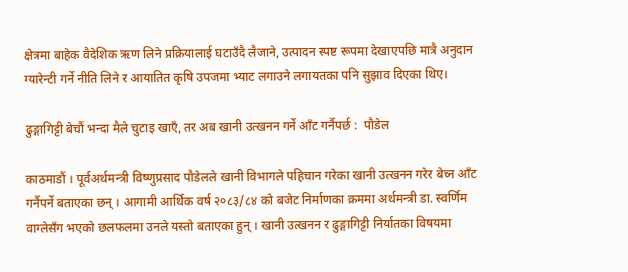क्षेत्रमा बाहेक वैदेशिक ऋण लिने प्रक्रियालाई घटाउँदै लैजाने, उत्पादन स्पष्ट रूपमा देखाएपछि मात्रै अनुदान ग्यारेन्टी गर्ने नीति लिने र आयातित कृषि उपजमा भ्याट लगाउने लगायतका पनि सुझाव दिएका थिए।

ढुङ्गागिट्टी बेचौं भन्दा मैले चुटाइ खाएँ, तर अब खानी उत्खनन गर्ने आँट गर्नैपर्छ :  पौडेल

काठमाडौं । पूर्वअर्थमन्त्री विष्णुप्रसाद पौडेलले खानी विभागले पहिचान गरेका खानी उत्खनन गरेर बेच्न आँट गर्नैपर्ने बताएका छन् । आगामी आर्थिक वर्ष २०८३/८४ को बजेट निर्माणका क्रममा अर्थमन्त्री डा. स्वर्णिम वाग्लेसँग भएको छलफलमा उनले यस्तो बताएका हुन् । खानी उत्खनन र ढुङ्गागिट्टी निर्यातका विषयमा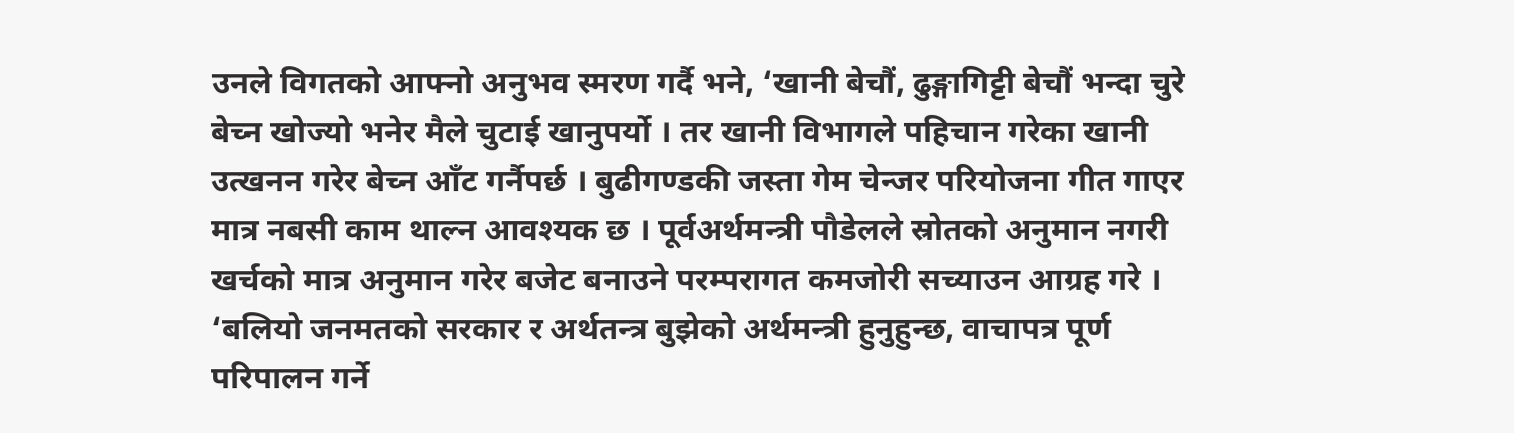उनले विगतको आफ्नो अनुभव स्मरण गर्दै भने, ‘खानी बेचौं, ढुङ्गागिट्टी बेचौं भन्दा चुरे बेच्न खोज्यो भनेर मैले चुटाई खानुपर्यो । तर खानी विभागले पहिचान गरेका खानी उत्खनन गरेर बेच्न आँट गर्नैपर्छ । बुढीगण्डकी जस्ता गेम चेन्जर परियोजना गीत गाएर मात्र नबसी काम थाल्न आवश्यक छ । पूर्वअर्थमन्त्री पौडेलले स्रोतको अनुमान नगरी खर्चको मात्र अनुमान गरेर बजेट बनाउने परम्परागत कमजोरी सच्याउन आग्रह गरे । ‘बलियो जनमतको सरकार र अर्थतन्त्र बुझेको अर्थमन्त्री हुनुहुन्छ, वाचापत्र पूर्ण परिपालन गर्ने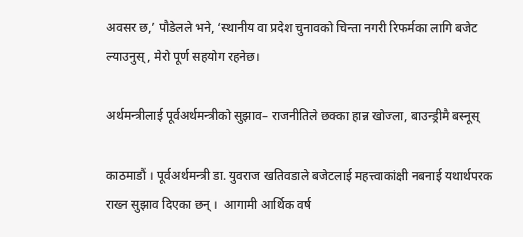अवसर छ,’ पौडेलले भने, ‘स्थानीय वा प्रदेश चुनावको चिन्ता नगरी रिफर्मका लागि बजेट ल्याउनुस्, मेरो पूर्ण सहयोग रहनेछ।

अर्थमन्त्रीलाई पूर्वअर्थमन्त्रीको सुझाव– राजनीतिले छक्का हान्न खोज्ला, बाउन्ड्रीमै बस्नूस्

काठमाडौं । पूर्वअर्थमन्त्री डा. युवराज खतिवडाले बजेटलाई महत्त्वाकांक्षी नबनाई यथार्थपरक राख्न सुझाव दिएका छन् ।  आगामी आर्थिक वर्ष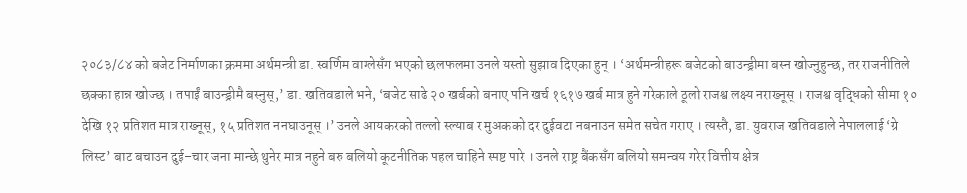२०८३/८४ को बजेट निर्माणका क्रममा अर्थमन्त्री डा. स्वर्णिम वाग्लेसँग भएको छलफलमा उनले यस्तो सुझाव दिएका हुन् । ‘अर्थमन्त्रीहरू बजेटको बाउन्ड्रीमा बस्न खोज्नुहुन्छ, तर राजनीतिले छक्का हान्न खोज्छ । तपाईं बाउन्ड्रीमै बस्नुस्,’ डा. खतिवडाले भने, ‘बजेट साढे २० खर्बको बनाए पनि खर्च १६१७ खर्ब मात्र हुने गरेकाले ठूलो राजश्व लक्ष्य नराख्नूस् । राजश्व वृद्धिको सीमा १० देखि १२ प्रतिशत मात्र राख्नूस्, १५ प्रतिशत ननघा‍उनूस् ।’ उनले आयकरको तल्लो स्ल्याब र मुअकको दर दुईवटा नबनाउन समेत सचेत गराए । त्यस्तै, डा. युवराज खतिवडाले नेपाललाई ‘ग्रे लिस्ट’ बाट बचाउन दुई–चार जना मान्छे थुनेर मात्र नहुने बरु बलियो कूटनीतिक पहल चाहिने स्पष्ट पारे । उनले राष्ट्र बैंकसँग बलियो समन्वय गरेर वित्तीय क्षेत्र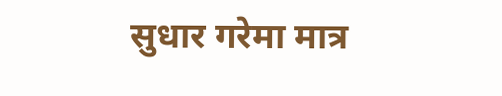सुधार गरेमा मात्र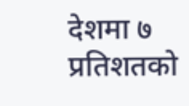देशमा ७ प्रतिशतको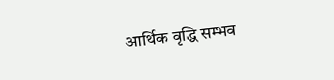आर्थिक वृद्धि सम्भव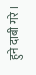हुने दाबी गरे ।